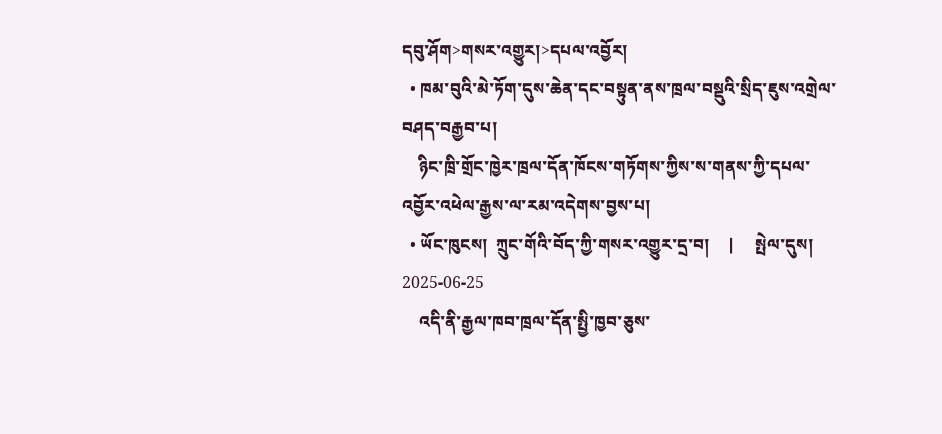དབུ་ཤོག>གསར་འགྱུར།>དཔལ་འབྱོར།
  • ཁམ་བུའི་མེ་ཏོག་དུས་ཆེན་དང་བསྟུན་ནས་ཁྲལ་བསྡུའི་སྲིད་ཇུས་འགྲེལ་བཤད་བརྒྱབ་པ།
    ཉིང་ཁྲི་གྲོང་ཁྱེར་ཁྲལ་དོན་ཁོངས་གཏོགས་ཀྱིས་ས་གནས་ཀྱི་དཔལ་འབྱོར་འཕེལ་རྒྱས་ལ་རམ་འདེགས་བྱས་པ།
  • ཡོང་ཁུངས།  ཀྲུང་གོའི་བོད་ཀྱི་གསར་འགྱུར་དྲ་བ།    |     སྤེལ་དུས།  2025-06-25
    འདི་ནི་རྒྱལ་ཁབ་ཁྲལ་དོན་སྤྱི་ཁྱབ་ཅུས་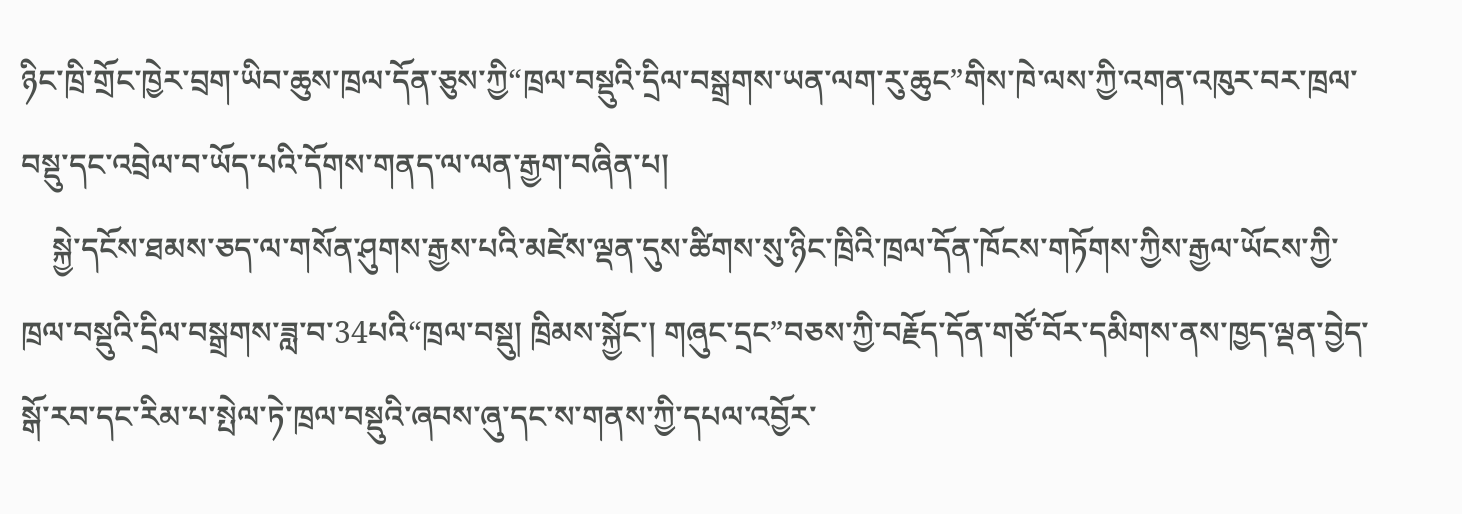ཉིང་ཁྲི་གྲོང་ཁྱེར་བྲག་ཡིབ་ཆུས་ཁྲལ་དོན་ཅུས་ཀྱི“ཁྲལ་བསྡུའི་དྲིལ་བསྒྲགས་ཡན་ལག་རུ་ཆུང”གིས་ཁེ་ལས་ཀྱི་འགན་འཁུར་བར་ཁྲལ་བསྡུ་དང་འབྲེལ་བ་ཡོད་པའི་དོགས་གནད་ལ་ལན་རྒྱག་བཞིན་པ།
    སྐྱེ་དངོས་ཐམས་ཅད་ལ་གསོན་ཤུགས་རྒྱས་པའི་མཛེས་ལྡན་དུས་ཚིགས་སུ་ཉིང་ཁྲིའི་ཁྲལ་དོན་ཁོངས་གཏོགས་ཀྱིས་རྒྱལ་ཡོངས་ཀྱི་ཁྲལ་བསྡུའི་དྲིལ་བསྒྲགས་ཟླ་བ་34པའི“ཁྲལ་བསྡུ། ཁྲིམས་སྐྱོང་། གཞུང་དྲང”བཅས་ཀྱི་བརྗོད་དོན་གཙོ་བོར་དམིགས་ནས་ཁྱད་ལྡན་བྱེད་སྒོ་རབ་དང་རིམ་པ་སྤེལ་ཏེ་ཁྲལ་བསྡུའི་ཞབས་ཞུ་དང་ས་གནས་ཀྱི་དཔལ་འབྱོར་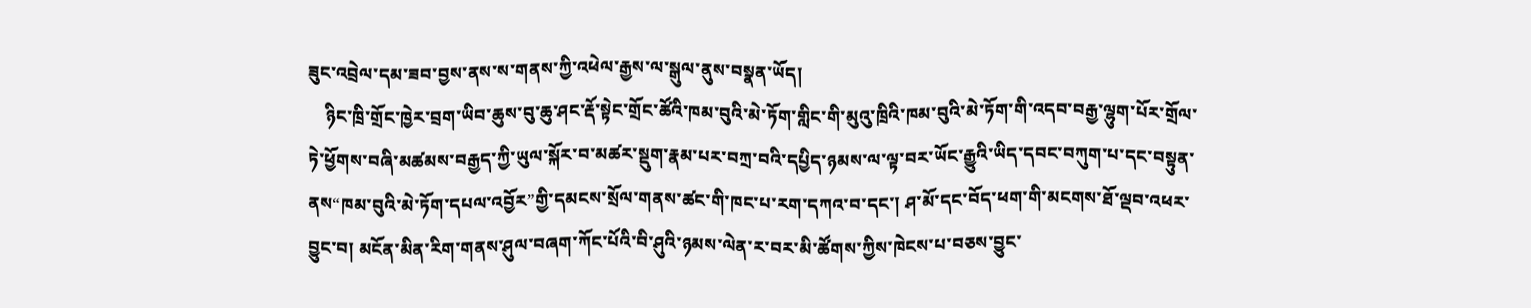ཟུང་འབྲེལ་དམ་ཟབ་བྱས་ནས་ས་གནས་ཀྱི་འཕེལ་རྒྱས་ལ་སྒུལ་ནུས་བསྣན་ཡོད།
    ཉིང་ཁྲི་གྲོང་ཁྱེར་བྲག་ཡིབ་ཆུས་བུ་ཆུ་ཤང་རྡོ་སྟེང་གྲོང་ཚོའི་ཁམ་བུའི་མེ་ཏོག་གླིང་གི་མུའུ་ཁྲིའི་ཁམ་བུའི་མེ་ཏོག་གི་འདབ་བརྒྱ་ལྷུག་པོར་གྲོལ་ཏེ་ཕྱོགས་བཞི་མཚམས་བརྒྱད་ཀྱི་ཡུལ་སྐོར་བ་མཚར་སྡུག་རྣམ་པར་བཀྲ་བའི་དཔྱིད་ཉམས་ལ་ལྟ་བར་ཡོང་རྒྱུའི་ཡིད་དབང་བཀུག་པ་དང་བསྟུན་ནས“ཁམ་བུའི་མེ་ཏོག་དཔལ་འབྱོར”གྱི་དམངས་སྲོལ་གནས་ཚང་གི་ཁང་པ་རག་དཀའ་བ་དང་། ཤ་མོ་དང་བོད་ཕག་གི་མངགས་ཐོ་ལྡབ་འཕར་བྱུང་བ། མངོན་མིན་རིག་གནས་ཤུལ་བཞག་ཀོང་པོའི་བི་ཤུའི་ཉམས་ལེན་ར་བར་མི་ཚོགས་ཀྱིས་ཁེངས་པ་བཅས་བྱུང་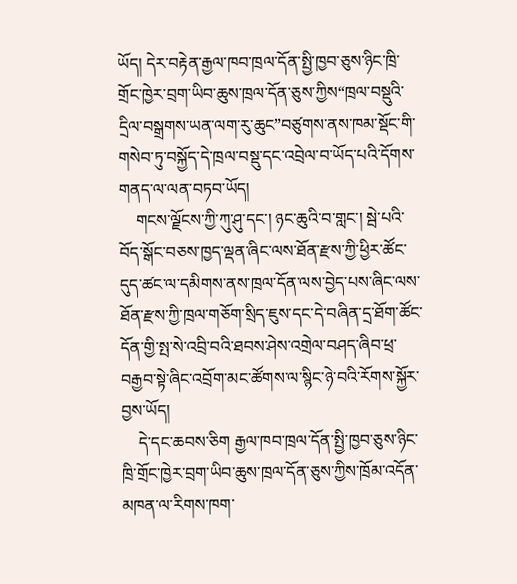ཡོད། དེར་བརྟེན་རྒྱལ་ཁབ་ཁྲལ་དོན་སྤྱི་ཁྱབ་ཅུས་ཉིང་ཁྲི་གྲོང་ཁྱེར་བྲག་ཡིབ་ཆུས་ཁྲལ་དོན་ཅུས་ཀྱིས“ཁྲལ་བསྡུའི་དྲིལ་བསྒྲགས་ཡན་ལག་རུ་ཆུང”བཙུགས་ནས་ཁམ་སྡོང་གི་གསེབ་ཏུ་བསྐྱོད་དེ་ཁྲལ་བསྡུ་དང་འབྲེལ་བ་ཡོད་པའི་དོགས་གནད་ལ་ལན་བཏབ་ཡོད།
    གངས་ལྗོངས་ཀྱི་ཀུ་ཤུ་དང་། ཉང་ཆུའི་བ་གླང་། སྦེ་པའི་བོད་སྒོང་བཅས་ཁྱད་ལྡན་ཞིང་ལས་ཐོན་རྫས་ཀྱི་ཕྱིར་ཚོང་དུད་ཚང་ལ་དམིགས་ནས་ཁྲལ་དོན་ལས་བྱེད་པས་ཞིང་ལས་ཐོན་རྫས་ཀྱི་ཁྲལ་གཅོག་སྲིད་ཇུས་དང་དེ་བཞིན་དྲ་ཐོག་ཚོང་དོན་གྱི་སྤ་སེ་འབྲི་བའི་ཐབས་ཤེས་འགྲེལ་བཤད་ཞིབ་ཕྲ་བརྒྱབ་སྟེ་ཞིང་འབྲོག་མང་ཚོགས་ལ་སྙིང་ཉེ་བའི་རོགས་སྐྱོར་བྱས་ཡོད།
    དེ་དང་ཆབས་ཅིག རྒྱལ་ཁབ་ཁྲལ་དོན་སྤྱི་ཁྱབ་ཅུས་ཉིང་ཁྲི་གྲོང་ཁྱེར་བྲག་ཡིབ་ཆུས་ཁྲལ་དོན་ཅུས་ཀྱིས་ཁྲོམ་འདོན་མཁན་ལ་རིགས་ཁག་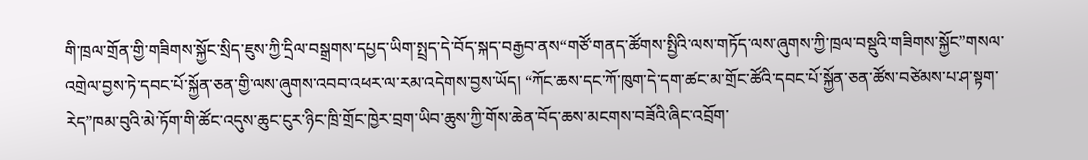གི་ཁྲལ་གྲོན་གྱི་གཟིགས་སྐྱོང་སྲིད་ཇུས་ཀྱི་དྲིལ་བསྒྲགས་དཔྱད་ཡིག་སྤྲད་དེ་བོད་སྐད་བརྒྱབ་ནས“གཙོ་གནད་ཚོགས་སྤྱིའི་ལས་གཏོད་ལས་ཞུགས་ཀྱི་ཁྲལ་བསྡུའི་གཟིགས་སྐྱོང”གསལ་འགྲེལ་བྱས་ཏེ་དབང་པོ་སྐྱོན་ཅན་གྱི་ལས་ཞུགས་འབབ་འཕར་ལ་རམ་འདེགས་བྱས་ཡོད། “ཀོང་ཆས་དང་ཀོ་ཁུག་དེ་དག་ཚང་མ་གྲོང་ཚོའི་དབང་པོ་སྐྱོན་ཅན་ཚོས་བཙེམས་པ་ཤ་སྟག་རེད”ཁམ་བུའི་མེ་ཏོག་གི་ཚོང་འདུས་ཆུང་ངུར་ཉིང་ཁྲི་གྲོང་ཁྱེར་བྲག་ཡིབ་ཆུས་ཀྱི་གོས་ཆེན་བོད་ཆས་མངགས་བཟོའི་ཞིང་འབྲོག་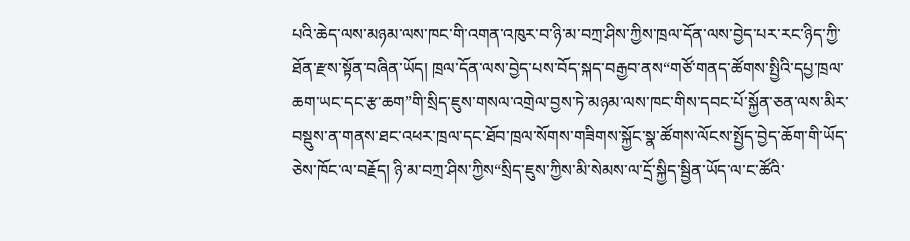པའི་ཆེད་ལས་མཉམ་ལས་ཁང་གི་འགན་འཁུར་བ་ཉི་མ་བཀྲ་ཤིས་ཀྱིས་ཁྲལ་དོན་ལས་བྱེད་པར་རང་ཉིད་ཀྱི་ཐོན་རྫས་སྟོན་བཞིན་ཡོད། ཁྲལ་དོན་ལས་བྱེད་པས་བོད་སྐད་བརྒྱབ་ནས“གཙོ་གནད་ཚོགས་སྤྱིའི་དཔྱ་ཁྲལ་ཆག་ཡང་དང་རྩ་ཆག”གི་སྲིད་ཇུས་གསལ་འགྲེལ་བྱས་ཏེ་མཉམ་ལས་ཁང་གིས་དབང་པོ་སྐྱོན་ཅན་ལས་མིར་བསྡུས་ན་གནས་ཐང་འཕར་ཁྲལ་དང་ཐོབ་ཁྲལ་སོགས་གཟིགས་སྐྱོང་སྣ་ཚོགས་ལོངས་སྤྱོད་བྱེད་ཆོག་གི་ཡོད་ཅེས་ཁོང་ལ་བརྗོད། ཉི་མ་བཀྲ་ཤིས་ཀྱིས“སྲིད་ཇུས་ཀྱིས་མི་སེམས་ལ་དྲོ་སྐྱིད་སྦྱིན་ཡོད་ལ་ང་ཚོའི་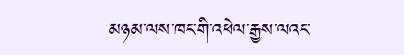མཉམ་ལས་ཁང་གི་འཕེལ་རྒྱས་ལའང་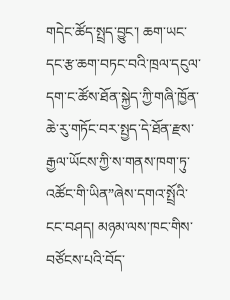གདེང་ཚོད་སྤྲད་བྱུང་། ཆག་ཡང་དང་རྩ་ཆག་བཏང་བའི་ཁྲལ་དངུལ་དག་ང་ཚོས་ཐོན་སྐྱེད་ཀྱི་གཞི་ཁྱོན་ཆེ་རུ་གཏོང་བར་སྤྱད་དེ་ཐོན་རྫས་རྒྱལ་ཡོངས་ཀྱི་ས་གནས་ཁག་ཏུ་འཚོང་གི་ཡིན”ཞེས་དགའ་སྤྲོའི་ངང་བཤད། མཉམ་ལས་ཁང་གིས་བཙོངས་པའི་བོད་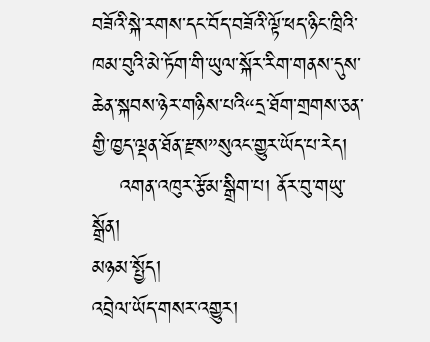བཟོའི་སྐེ་རགས་དང་བོད་བཟོའི་ལྟོ་ཕད་ཉིང་ཁྲིའི་ཁམ་བུའི་མེ་ཏོག་གི་ཡུལ་སྐོར་རིག་གནས་དུས་ཆེན་སྐབས་ཉེར་གཉིས་པའི“དྲ་ཐོག་གྲགས་ཅན་གྱི་ཁྱད་ལྡན་ཐོན་རྫས”སུའང་གྱུར་ཡོད་པ་རེད།
    འགན་འཁུར་རྩོམ་སྒྲིག་པ། ནོར་བུ་གཡུ་སྒྲོན།
མཉམ་སྤྱོད།
འབྲེལ་ཡོད་གསར་འགྱུར།